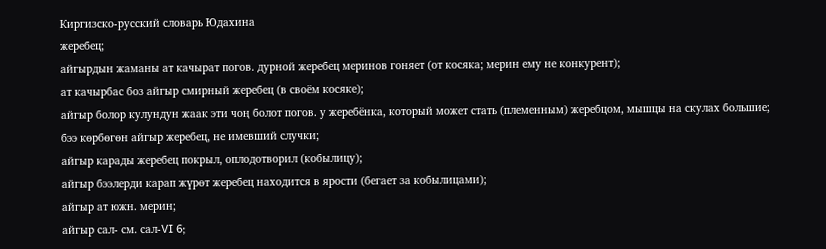Киргизско-русский словарь Юдахина
жеребец;
айгырдын жаманы ат качырат погов. дурной жеребец меринов гоняет (от косяка; мерин ему не конкурент);
ат качырбас боз айгыр смирный жеребец (в своём косяке);
айгыр болор кулундун жаак эти чоң болот погов. у жеребёнка, который может стать (племенным) жеребцом, мышцы на скулах большие;
бээ көрбөгөн айгыр жеребец, не имевший случки;
айгыр карады жеребец покрыл, оплодотворил (кобылицу);
айгыр бээлерди карап жүрөт жеребец находится в ярости (бегает за кобылицами);
айгыр ат южн. мерин;
айгыр сал- см. сал-VI 6;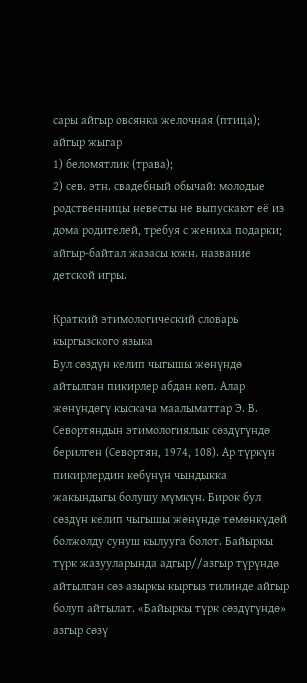сары айгыр овсянка желочная (птица);
айгыр жыгар
1) беломятлик (трава);
2) сев. этн. свадебный обычай: молодые родственницы невесты не выпускают её из дома родителей, требуя с жениха подарки;
айгыр-байтал жазасы южн. название детской игры.

Краткий этимологический словарь кыргызского языка
Бул сөздүн келип чыгышы жөнүндө айтылган пикирлер абдан көп. Алар жөнүндөгү кыскача маалыматтар Э. В. Севортяндын этимологиялык сөздүгүндө берилген (Севортян, 1974, 108). Ар түркүн пикирлердин көбүнүн чындыкка жакындыгы болушу мүмкүн. Бирок бул сөздүн келип чыгышы жөнүндө төмөнкүдөй болжолду сунуш кылууга болот. Байыркы түрк жазууларында адгыр//азгыр түрүндө айтылган сөз азыркы кыргыз тилинде айгыр болуп айтылат. «Байыркы түрк сөздүгүндө» азгыр сөзү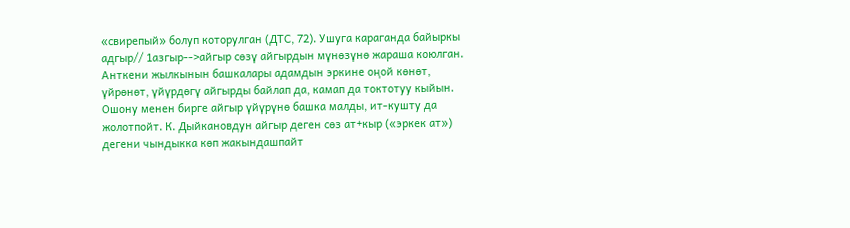«свирепый» болуп которулган (ДТС, 72). Ушуга караганда байыркы адгыр// 1азгыр-->айгыр сөзү айгырдын мүнөзүнө жараша коюлган. Анткени жылкынын башкалары адамдын эркине оңой көнөт, үйрөнөт, үйүрдөгү айгырды байлап да, камап да токтотуу кыйын. Ошону менен бирге айгыр үйүрүнө башка малды, ит-кушту да жолотпойт. К. Дыйкановдун айгыр деген сөз ат+кыр («эркек ат») дегени чындыкка көп жакындашпайт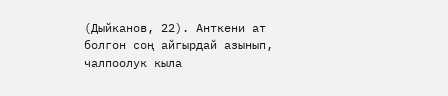(Дыйканов, 22). Анткени ат болгон соң айгырдай азынып, чалпоолук кыла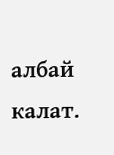албай калат.